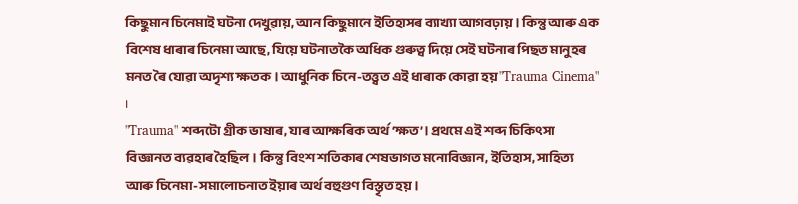কিছুমান চিনেমাই ঘটনা দেখুৱায়, আন কিছুমানে ইতিহাসৰ ব্যাখ্যা আগবঢ়ায়। কিন্তু আৰু এক বিশেষ ধাৰাৰ চিনেমা আছে, যিয়ে ঘটনাতকৈ অধিক গুৰুত্ব দিয়ে সেই ঘটনাৰ পিছত মানুহৰ মনত ৰৈ যোৱা অদৃশ্য ক্ষতক। আধুনিক চিনে-তত্ত্বত এই ধাৰাক কোৱা হয় "Trauma Cinema" ।
"Trauma" শব্দটো গ্ৰীক ভাষাৰ, যাৰ আক্ষৰিক অৰ্থ ‘ক্ষত’। প্ৰথমে এই শব্দ চিকিৎসা বিজ্ঞানত ব্যৱহাৰ হৈছিল। কিন্তু বিংশ শতিকাৰ শেষভাগত মনোবিজ্ঞান, ইতিহাস, সাহিত্য আৰু চিনেমা-সমালোচনাত ইয়াৰ অৰ্থ বহুগুণ বিস্তৃত হয়।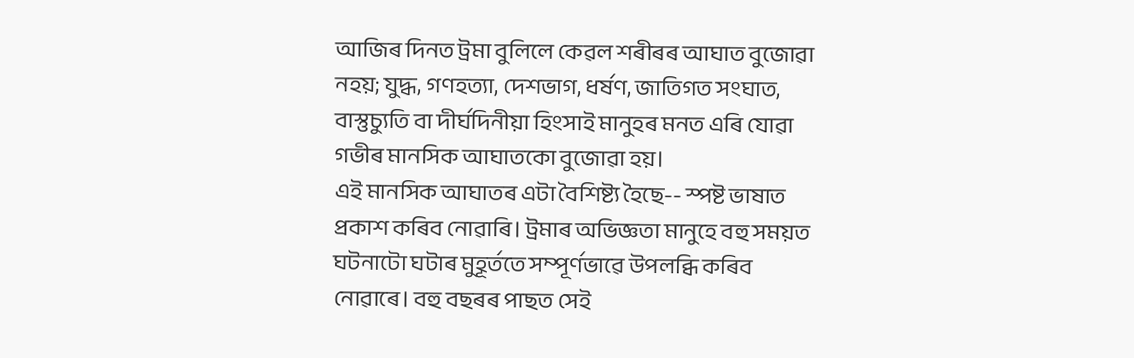আজিৰ দিনত ট্ৰমা বুলিলে কেৱল শৰীৰৰ আঘাত বুজোৱা নহয়; যুদ্ধ, গণহত্যা, দেশভাগ, ধৰ্ষণ, জাতিগত সংঘাত, বাস্তুচ্যুতি বা দীৰ্ঘদিনীয়া হিংসাই মানুহৰ মনত এৰি যোৱা গভীৰ মানসিক আঘাতকো বুজোৱা হয়।
এই মানসিক আঘাতৰ এটা বৈশিষ্ট্য হৈছে-- স্পষ্ট ভাষাত প্ৰকাশ কৰিব নোৱাৰি। ট্ৰমাৰ অভিজ্ঞতা মানুহে বহু সময়ত ঘটনাটো ঘটাৰ মুহূৰ্ততে সম্পূৰ্ণভাৱে উপলব্ধি কৰিব নোৱাৰে। বহু বছৰৰ পাছত সেই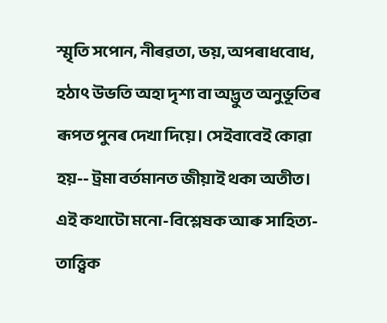স্মৃতি সপোন, নীৰৱতা, ভয়, অপৰাধবোধ, হঠাৎ উভতি অহা দৃশ্য বা অদ্ভুত অনুভূতিৰ ৰূপত পুনৰ দেখা দিয়ে। সেইবাবেই কোৱা হয়-- ট্ৰমা বৰ্তমানত জীয়াই থকা অতীত।
এই কথাটো মনো-বিশ্লেষক আৰু সাহিত্য-তাত্ত্বিক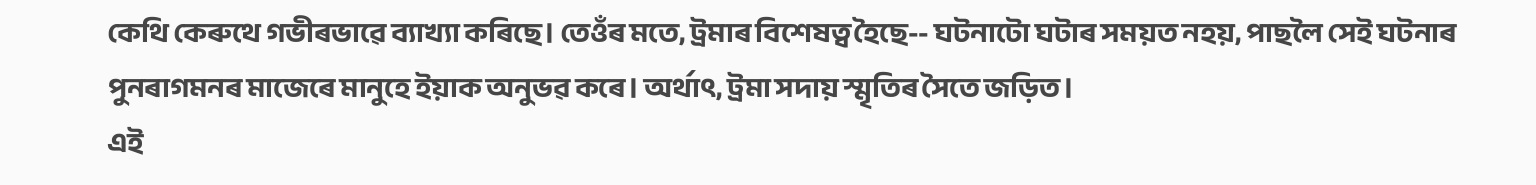কেথি কেৰুথে গভীৰভাৱে ব্যাখ্যা কৰিছে। তেওঁৰ মতে, ট্ৰমাৰ বিশেষত্ব হৈছে-- ঘটনাটো ঘটাৰ সময়ত নহয়, পাছলৈ সেই ঘটনাৰ পুনৰাগমনৰ মাজেৰে মানুহে ইয়াক অনুভৱ কৰে। অৰ্থাৎ, ট্ৰমা সদায় স্মৃতিৰ সৈতে জড়িত।
এই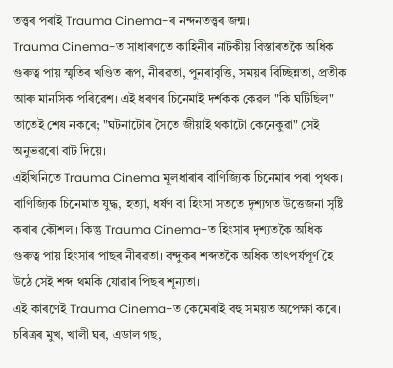তত্ত্বৰ পৰাই Trauma Cinema-ৰ নন্দনতত্ত্বৰ জন্ম।
Trauma Cinema-ত সাধাৰণতে কাহিনীৰ নাটকীয় বিস্তাৰতকৈ অধিক গুৰুত্ব পায় স্মৃতিৰ খণ্ডিত ৰূপ, নীৰৱতা, পুনৰাবৃত্তি, সময়ৰ বিচ্ছিন্নতা, প্ৰতীক আৰু মানসিক পৰিৱেশ। এই ধৰণৰ চিনেমাই দৰ্শকক কেৱল "কি ঘটিছিল" তাতেই শেষ নকৰে; "ঘটনাটোৰ সৈতে জীয়াই থকাটো কেনেকুৱা" সেই অনুভৱৰো বাট দিয়ে।
এইখিনিতে Trauma Cinema মূলধাৰাৰ বাণিজ্যিক চিনেমাৰ পৰা পৃথক।
বাণিজ্যিক চিনেমাত যুদ্ধ, হত্যা, ধৰ্ষণ বা হিংসা সততে দৃশ্যগত উত্তেজনা সৃষ্টি কৰাৰ কৌশল। কিন্তু Trauma Cinema-ত হিংসাৰ দৃশ্যতকৈ অধিক গুৰুত্ব পায় হিংসাৰ পাছৰ নীৰৱতা। বন্দুকৰ শব্দতকৈ অধিক তাৎপৰ্যপূৰ্ণ হৈ উঠে সেই শব্দ থমকি যোৱাৰ পিছৰ শূন্যতা।
এই কাৰণেই Trauma Cinema-ত কেমেৰাই বহু সময়ত অপেক্ষা কৰে। চৰিত্ৰৰ মুখ, খালী ঘৰ, এডাল গছ,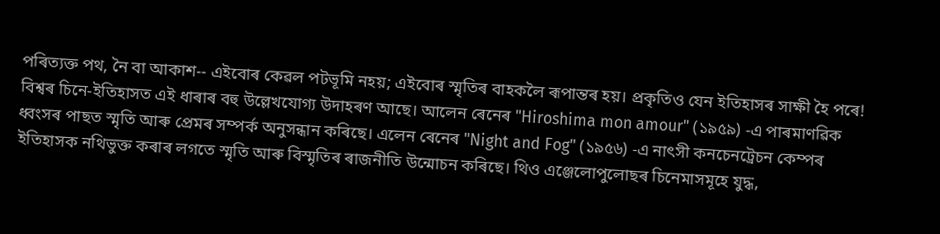পৰিত্যক্ত পথ, নৈ বা আকাশ-- এইবোৰ কেৱল পটভূমি নহয়; এইবোৰ স্মৃতিৰ বাহকলৈ ৰূপান্তৰ হয়। প্ৰকৃতিও যেন ইতিহাসৰ সাক্ষী হৈ পৰে!
বিশ্বৰ চিনে-ইতিহাসত এই ধাৰাৰ বহু উল্লেখযোগ্য উদাহৰণ আছে। আলেন ৰেনেৰ "Hiroshima mon amour" (১৯৫৯) -এ পাৰমাণৱিক ধ্বংসৰ পাছত স্মৃতি আৰু প্ৰেমৰ সম্পৰ্ক অনুসন্ধান কৰিছে। এলেন ৰেনেৰ "Night and Fog" (১৯৫৬) -এ নাৎসী কনচেনট্ৰেচন কেম্পৰ ইতিহাসক নথিভুক্ত কৰাৰ লগতে স্মৃতি আৰু বিস্মৃতিৰ ৰাজনীতি উন্মোচন কৰিছে। থিও এঞ্জেলোপুলোছৰ চিনেমাসমূহে যুদ্ধ,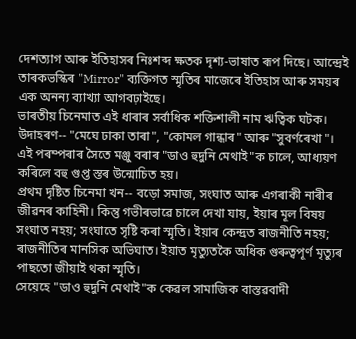দেশত্যাগ আৰু ইতিহাসৰ নিঃশব্দ ক্ষতক দৃশ্য-ভাষাত ৰূপ দিছে। আন্দ্ৰেই তাৰকভস্কিৰ "Mirror" ব্যক্তিগত স্মৃতিৰ মাজেৰে ইতিহাস আৰু সময়ৰ এক অনন্য ব্যাখ্যা আগবঢ়াইছে।
ভাৰতীয় চিনেমাত এই ধাৰাৰ সৰ্বাধিক শক্তিশালী নাম ঋত্বিক ঘটক। উদাহৰণ-- "মেঘে ঢাকা তাৰা", "কোমল গান্ধাৰ" আৰু "সুবৰ্ণৰেখা"।
এই পৰম্পৰাৰ সৈতে মঞ্জু বৰাৰ "ডাও হুদুনি মেথাই"ক চালে, আধ্যয়ণ কৰিলে বহু গুপ্ত স্তৰ উন্মোচিত হয়।
প্ৰথম দৃষ্টিত চিনেমা খন-- বড়ো সমাজ, সংঘাত আৰু এগৰাকী নাৰীৰ জীৱনৰ কাহিনী। কিন্তু গভীৰভাৱে চালে দেখা যায়, ইয়াৰ মূল বিষয় সংঘাত নহয়; সংঘাতে সৃষ্টি কৰা স্মৃতি। ইয়াৰ কেন্দ্ৰত ৰাজনীতি নহয়; ৰাজনীতিৰ মানসিক অভিঘাত। ইয়াত মৃত্যুতকৈ অধিক গুৰুত্বপূৰ্ণ মৃত্যুৰ পাছতো জীয়াই থকা স্মৃতি।
সেয়েহে "ডাও হুদুনি মেথাই"ক কেৱল সামাজিক বাস্তৱবাদী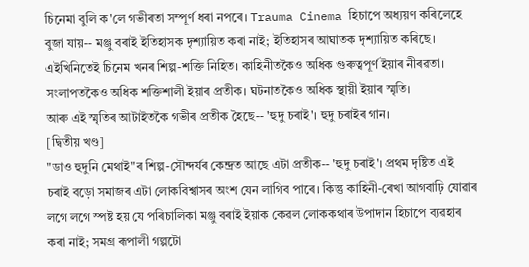চিনেমা বুলি ক'লে গভীৰতা সম্পূৰ্ণ ধৰা নপৰে। Trauma Cinema হিচাপে অধ্যয়ণ কৰিলেহে বুজা যায়-- মঞ্জু বৰাই ইতিহাসক দৃশ্যায়িত কৰা নাই; ইতিহাসৰ আঘাতক দৃশ্যায়িত কৰিছে।
এইখিনিতেই চিনেম খনৰ শিল্প-শক্তি নিহিত। কাহিনীতকৈও অধিক গুৰুত্বপূৰ্ণ ইয়াৰ নীৰৱতা। সংলাপতকৈও অধিক শক্তিশালী ইয়াৰ প্ৰতীক। ঘটনাতকৈও অধিক স্থায়ী ইয়াৰ স্মৃতি।
আৰু এই স্মৃতিৰ আটাইতকৈ গভীৰ প্ৰতীক হৈছে-- 'হুদু চৰাই'। হুদু চৰাইৰ গান।
[দ্বিতীয় খণ্ড]
"ডাও হুদুনি মেথাই"ৰ শিল্প-সৌন্দৰ্যৰ কেন্দ্ৰত আছে এটা প্ৰতীক-- 'হুদু চৰাই'। প্ৰথম দৃষ্টিত এই চৰাই বড়ো সমাজৰ এটা লোকবিশ্বাসৰ অংশ যেন লাগিব পাৰে। কিন্তু কাহিনী-ৰেখা আগবাঢ়ি যোৱাৰ লগে লগে স্পষ্ট হয় যে পৰিচালিকা মঞ্জু বৰাই ইয়াক কেৱল লোককথাৰ উপাদান হিচাপে ব্যৱহাৰ কৰা নাই; সমগ্ৰ ৰূপালী গল্পটো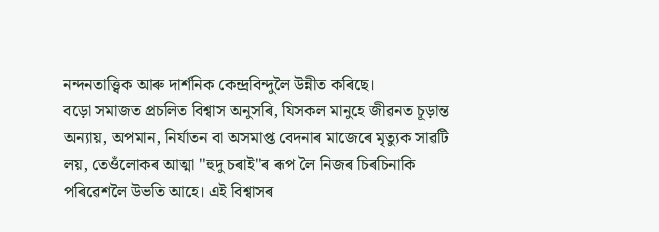নন্দনতাত্ত্বিক আৰু দাৰ্শনিক কেন্দ্ৰবিন্দুলৈ উন্নীত কৰিছে।
বড়ো সমাজত প্ৰচলিত বিশ্বাস অনুসৰি, যিসকল মানুহে জীৱনত চূড়ান্ত অন্যায়, অপমান, নিৰ্যাতন বা অসমাপ্ত বেদনাৰ মাজেৰে মৃত্যুক সাৱটি লয়, তেওঁলোকৰ আত্মা "হুদু চৰাই"ৰ ৰূপ লৈ নিজৰ চিৰচিনাকি পৰিৱেশলৈ উভতি আহে। এই বিশ্বাসৰ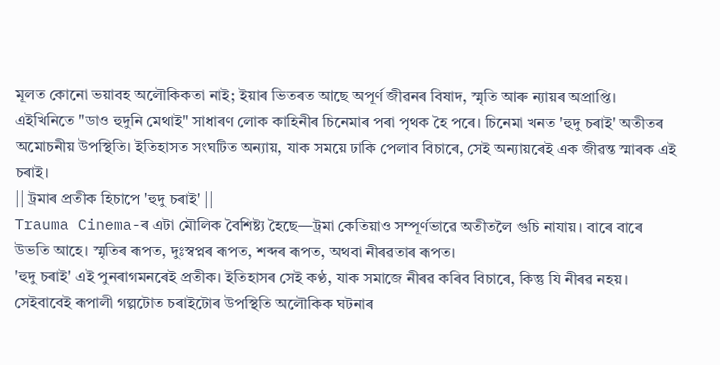মূলত কোনো ভয়াবহ অলৌকিকতা নাই; ইয়াৰ ভিতৰত আছে অপূৰ্ণ জীৱনৰ বিষাদ, স্মৃতি আৰু ন্যায়ৰ অপ্ৰাপ্তি।
এইখিনিতে "ডাও হুদুনি মেথাই" সাধাৰণ লোক কাহিনীৰ চিনেমাৰ পৰা পৃথক হৈ পৰে। চিনেমা খনত 'হুদু চৰাই' অতীতৰ অমোচনীয় উপস্থিতি। ইতিহাসত সংঘটিত অন্যায়, যাক সময়ে ঢাকি পেলাব বিচাৰে, সেই অন্যায়ৰেই এক জীৱন্ত স্মাৰক এই চৰাই।
|| ট্ৰমাৰ প্ৰতীক হিচাপে 'হুদু চৰাই' ||
Trauma Cinema-ৰ এটা মৌলিক বৈশিষ্ট্য হৈছে—ট্ৰমা কেতিয়াও সম্পূৰ্ণভাৱে অতীতলৈ গুচি নাযায়। বাৰে বাৰে উভতি আহে। স্মৃতিৰ ৰূপত, দুঃস্বপ্নৰ ৰূপত, শব্দৰ ৰূপত, অথবা নীৰৱতাৰ ৰূপত।
'হুদু চৰাই' এই পুনৰাগমনৰেই প্ৰতীক। ইতিহাসৰ সেই কণ্ঠ, যাক সমাজে নীৰৱ কৰিব বিচাৰে, কিন্তু যি নীৰৱ নহয়। সেইবাবেই ৰূপালী গল্পটোত চৰাইটোৰ উপস্থিতি অলৌকিক ঘটনাৰ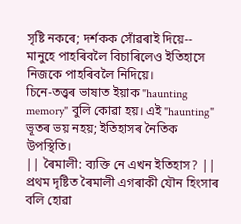সৃষ্টি নকৰে; দৰ্শকক সোঁৱৰাই দিয়ে-- মানুহে পাহৰিবলৈ বিচাৰিলেও ইতিহাসে নিজকে পাহৰিবলৈ নিদিয়ে।
চিনে-তত্ত্বৰ ভাষাত ইয়াক "haunting memory" বুলি কোৱা হয়। এই "haunting" ভূতৰ ভয় নহয়; ইতিহাসৰ নৈতিক উপস্থিতি।
|| ৰৈমালী: ব্যক্তি নে এখন ইতিহাস? ||
প্ৰথম দৃষ্টিত ৰৈমালী এগৰাকী যৌন হিংসাৰ বলি হোৱা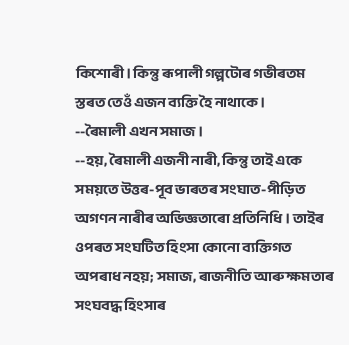কিশোৰী। কিন্তু ৰূপালী গল্পটোৰ গভীৰতম স্তৰত তেওঁ এজন ব্যক্তি হৈ নাথাকে।
--ৰৈমালী এখন সমাজ।
--হয়, ৰৈমালী এজনী নাৰী, কিন্তু তাই একে সময়তে উত্তৰ-পূব ভাৰতৰ সংঘাত-পীড়িত অগণন নাৰীৰ অভিজ্ঞতাৰো প্ৰতিনিধি। তাইৰ ওপৰত সংঘটিত হিংসা কোনো ব্যক্তিগত অপৰাধ নহয়; সমাজ, ৰাজনীতি আৰু ক্ষমতাৰ সংঘবদ্ধ হিংসাৰ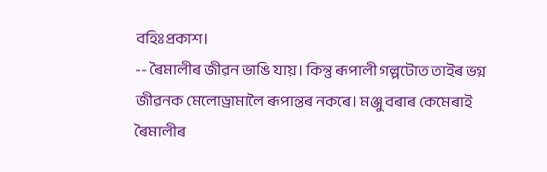বহিঃপ্ৰকাশ।
-- ৰৈমালীৰ জীৱন ভাঙি যায়। কিন্তু ৰূপালী গল্পটোত তাইৰ ভগ্ন জীৱনক মেলোড্ৰামালৈ ৰূপান্তৰ নকৰে। মঞ্জু বৰাৰ কেমেৰাই ৰৈমালীৰ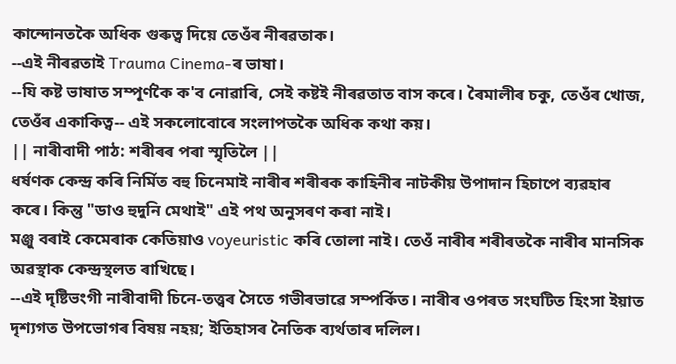কান্দোনতকৈ অধিক গুৰুত্ব দিয়ে তেওঁৰ নীৰৱতাক।
--এই নীৰৱতাই Trauma Cinema-ৰ ভাষা।
--যি কষ্ট ভাষাত সম্পূৰ্ণকৈ ক'ব নোৱাৰি, সেই কষ্টই নীৰৱতাত বাস কৰে। ৰৈমালীৰ চকু, তেওঁৰ খোজ, তেওঁৰ একাকিত্ব-- এই সকলোবোৰে সংলাপতকৈ অধিক কথা কয়।
|| নাৰীবাদী পাঠ: শৰীৰৰ পৰা স্মৃতিলৈ ||
ধৰ্ষণক কেন্দ্ৰ কৰি নিৰ্মিত বহু চিনেমাই নাৰীৰ শৰীৰক কাহিনীৰ নাটকীয় উপাদান হিচাপে ব্যৱহাৰ কৰে। কিন্তু "ডাও হুদুনি মেথাই" এই পথ অনুসৰণ কৰা নাই।
মঞ্জু বৰাই কেমেৰাক কেতিয়াও voyeuristic কৰি তোলা নাই। তেওঁ নাৰীৰ শৰীৰতকৈ নাৰীৰ মানসিক অৱস্থাক কেন্দ্ৰস্থলত ৰাখিছে।
--এই দৃষ্টিভংগী নাৰীবাদী চিনে-তত্ত্বৰ সৈতে গভীৰভাৱে সম্পৰ্কিত। নাৰীৰ ওপৰত সংঘটিত হিংসা ইয়াত দৃশ্যগত উপভোগৰ বিষয় নহয়; ইতিহাসৰ নৈতিক ব্যৰ্থতাৰ দলিল।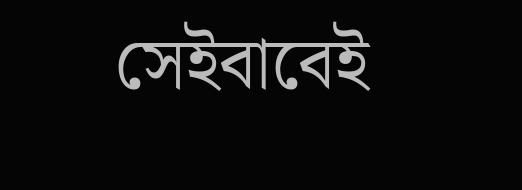সেইবাবেই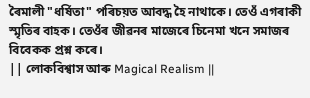ৰৈমালী "ধৰ্ষিতা" পৰিচয়ত আবদ্ধ হৈ নাথাকে। তেওঁ এগৰাকী স্মৃতিৰ বাহক। তেওঁৰ জীৱনৰ মাজেৰে চিনেমা খনে সমাজৰ বিবেকক প্ৰশ্ন কৰে।
|| লোকবিশ্বাস আৰু Magical Realism ||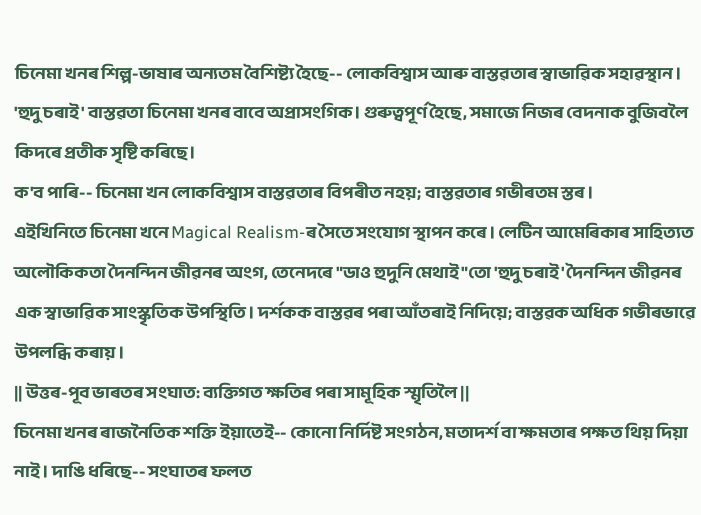চিনেমা খনৰ শিল্প-ভাষাৰ অন্যতম বৈশিষ্ট্য হৈছে-- লোকবিশ্বাস আৰু বাস্তৱতাৰ স্বাভাৱিক সহাৱস্থান।
'হুদু চৰাই' বাস্তৱতা চিনেমা খনৰ বাবে অপ্ৰাসংগিক। গুৰুত্বপূৰ্ণ হৈছে, সমাজে নিজৰ বেদনাক বুজিবলৈ কিদৰে প্ৰতীক সৃষ্টি কৰিছে।
ক'ব পাৰি-- চিনেমা খন লোকবিশ্বাস বাস্তৱতাৰ বিপৰীত নহয়; বাস্তৱতাৰ গভীৰতম স্তৰ।
এইখিনিতে চিনেমা খনে Magical Realism-ৰ সৈতে সংযোগ স্থাপন কৰে। লেটিন আমেৰিকাৰ সাহিত্যত অলৌকিকতা দৈনন্দিন জীৱনৰ অংগ, তেনেদৰে "ডাও হুদুনি মেথাই"তো 'হুদু চৰাই' দৈনন্দিন জীৱনৰ এক স্বাভাৱিক সাংস্কৃতিক উপস্থিতি। দৰ্শকক বাস্তৱৰ পৰা আঁতৰাই নিদিয়ে; বাস্তৱক অধিক গভীৰভাৱে উপলব্ধি কৰায়।
|| উত্তৰ-পূব ভাৰতৰ সংঘাত: ব্যক্তিগত ক্ষতিৰ পৰা সামূহিক স্মৃতিলৈ ||
চিনেমা খনৰ ৰাজনৈতিক শক্তি ইয়াতেই-- কোনো নিৰ্দিষ্ট সংগঠন, মতাদৰ্শ বা ক্ষমতাৰ পক্ষত থিয় দিয়া নাই । দাঙি ধৰিছে-- সংঘাতৰ ফলত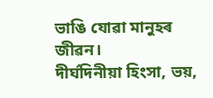ভাঙি যোৱা মানুহৰ জীৱন।
দীৰ্ঘদিনীয়া হিংসা, ভয়,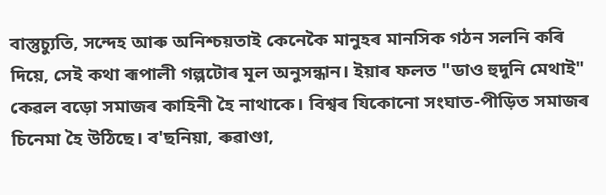বাস্তুচ্যুতি, সন্দেহ আৰু অনিশ্চয়তাই কেনেকৈ মানুহৰ মানসিক গঠন সলনি কৰি দিয়ে, সেই কথা ৰূপালী গল্পটোৰ মূল অনুসন্ধান। ইয়াৰ ফলত "ডাও হুদুনি মেথাই" কেৱল বড়ো সমাজৰ কাহিনী হৈ নাথাকে। বিশ্বৰ যিকোনো সংঘাত-পীড়িত সমাজৰ চিনেমা হৈ উঠিছে। ব'ছনিয়া, ৰুৱাণ্ডা,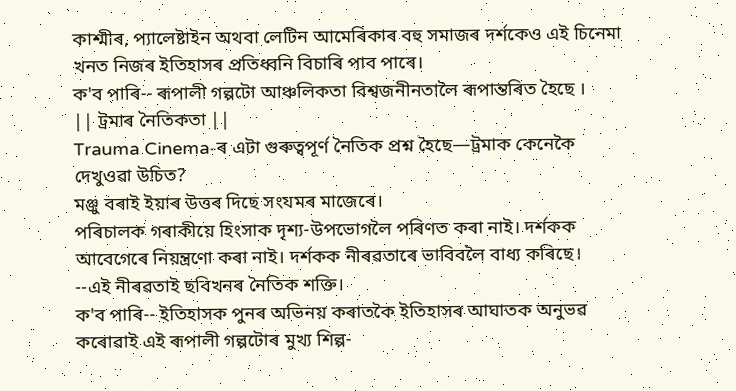কাশ্মীৰ, প্যালেষ্টাইন অথবা লেটিন আমেৰিকাৰ বহু সমাজৰ দৰ্শকেও এই চিনেমা খনত নিজৰ ইতিহাসৰ প্ৰতিধ্বনি বিচাৰি পাব পাৰে।
ক'ব পাৰি-- ৰূপালী গল্পটো আঞ্চলিকতা বিশ্বজনীনতালৈ ৰূপান্তৰিত হৈছে ।
|| ট্ৰমাৰ নৈতিকতা ||
Trauma Cinema-ৰ এটা গুৰুত্বপূৰ্ণ নৈতিক প্ৰশ্ন হৈছে—ট্ৰমাক কেনেকৈ দেখুওৱা উচিত?
মঞ্জু বৰাই ইয়াৰ উত্তৰ দিছে সংযমৰ মাজেৰে।
পৰিচালক গৰাকীয়ে হিংসাক দৃশ্য-উপভোগলৈ পৰিণত কৰা নাই। দৰ্শকক আবেগেৰে নিয়ন্ত্ৰণো কৰা নাই। দৰ্শকক নীৰৱতাৰে ভাবিবলৈ বাধ্য কৰিছে।
--এই নীৰৱতাই ছবিখনৰ নৈতিক শক্তি।
ক'ব পাৰি-- ইতিহাসক পুনৰ অভিনয় কৰাতকৈ ইতিহাসৰ আঘাতক অনুভৱ কৰোৱাই এই ৰূপালী গল্পটোৰ মুখ্য শিল্প-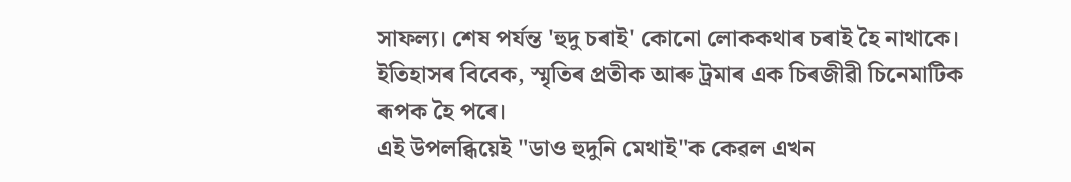সাফল্য। শেষ পৰ্যন্ত 'হুদু চৰাই' কোনো লোককথাৰ চৰাই হৈ নাথাকে। ইতিহাসৰ বিবেক, স্মৃতিৰ প্ৰতীক আৰু ট্ৰমাৰ এক চিৰজীৱী চিনেমাটিক ৰূপক হৈ পৰে।
এই উপলব্ধিয়েই "ডাও হুদুনি মেথাই"ক কেৱল এখন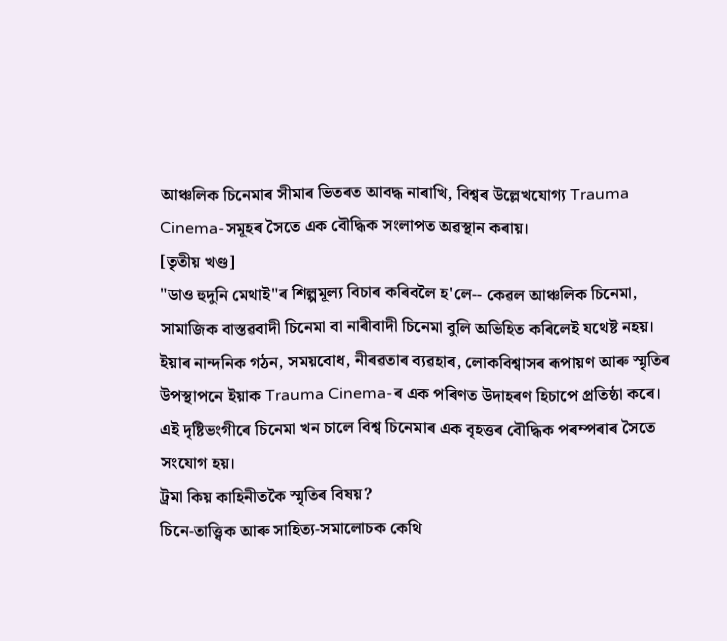আঞ্চলিক চিনেমাৰ সীমাৰ ভিতৰত আবদ্ধ নাৰাখি, বিশ্বৰ উল্লেখযোগ্য Trauma Cinema-সমূহৰ সৈতে এক বৌদ্ধিক সংলাপত অৱস্থান কৰায়।
[তৃতীয় খণ্ড]
"ডাও হুদুনি মেথাই"ৰ শিল্পমূল্য বিচাৰ কৰিবলৈ হ'লে-- কেৱল আঞ্চলিক চিনেমা, সামাজিক বাস্তৱবাদী চিনেমা বা নাৰীবাদী চিনেমা বুলি অভিহিত কৰিলেই যথেষ্ট নহয়। ইয়াৰ নান্দনিক গঠন, সময়বোধ, নীৰৱতাৰ ব্যৱহাৰ, লোকবিশ্বাসৰ ৰূপায়ণ আৰু স্মৃতিৰ উপস্থাপনে ইয়াক Trauma Cinema-ৰ এক পৰিণত উদাহৰণ হিচাপে প্ৰতিষ্ঠা কৰে। এই দৃষ্টিভংগীৰে চিনেমা খন চালে বিশ্ব চিনেমাৰ এক বৃহত্তৰ বৌদ্ধিক পৰম্পৰাৰ সৈতে সংযোগ হয়।
ট্ৰমা কিয় কাহিনীতকৈ স্মৃতিৰ বিষয়?
চিনে-তাত্ত্বিক আৰু সাহিত্য-সমালোচক কেথি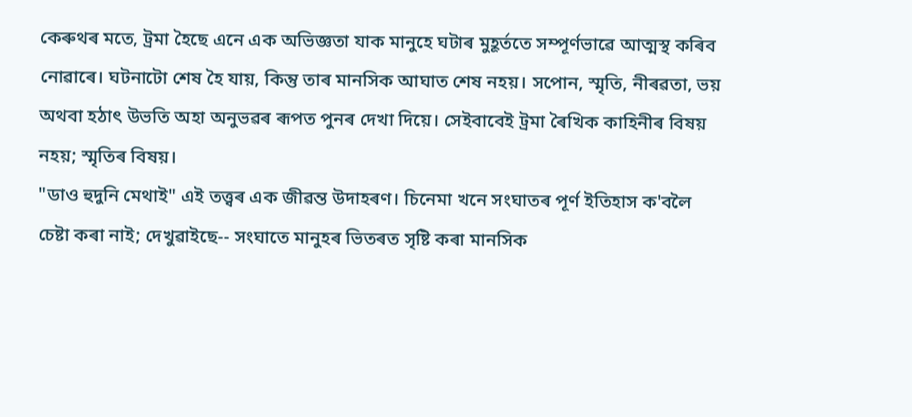কেৰুথৰ মতে, ট্ৰমা হৈছে এনে এক অভিজ্ঞতা যাক মানুহে ঘটাৰ মুহূৰ্ততে সম্পূৰ্ণভাৱে আত্মস্থ কৰিব নোৱাৰে। ঘটনাটো শেষ হৈ যায়, কিন্তু তাৰ মানসিক আঘাত শেষ নহয়। সপোন, স্মৃতি, নীৰৱতা, ভয় অথবা হঠাৎ উভতি অহা অনুভৱৰ ৰূপত পুনৰ দেখা দিয়ে। সেইবাবেই ট্ৰমা ৰৈখিক কাহিনীৰ বিষয় নহয়; স্মৃতিৰ বিষয়।
"ডাও হুদুনি মেথাই" এই তত্ত্বৰ এক জীৱন্ত উদাহৰণ। চিনেমা খনে সংঘাতৰ পূৰ্ণ ইতিহাস ক'বলৈ চেষ্টা কৰা নাই; দেখুৱাইছে-- সংঘাতে মানুহৰ ভিতৰত সৃষ্টি কৰা মানসিক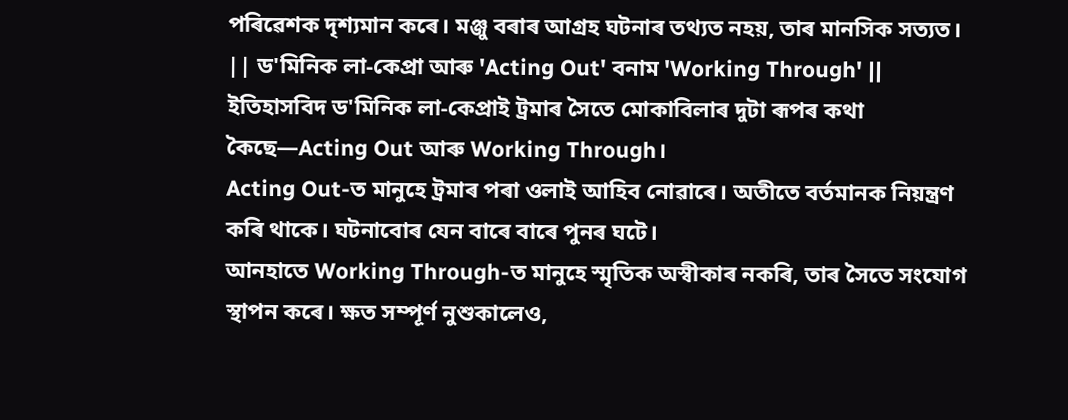পৰিৱেশক দৃশ্যমান কৰে। মঞ্জু বৰাৰ আগ্ৰহ ঘটনাৰ তথ্যত নহয়, তাৰ মানসিক সত্যত।
|| ড'মিনিক লা-কেপ্ৰা আৰু 'Acting Out' বনাম 'Working Through' ||
ইতিহাসবিদ ড'মিনিক লা-কেপ্ৰাই ট্ৰমাৰ সৈতে মোকাবিলাৰ দুটা ৰূপৰ কথা কৈছে—Acting Out আৰু Working Through।
Acting Out-ত মানুহে ট্ৰমাৰ পৰা ওলাই আহিব নোৱাৰে। অতীতে বৰ্তমানক নিয়ন্ত্ৰণ কৰি থাকে। ঘটনাবোৰ যেন বাৰে বাৰে পুনৰ ঘটে।
আনহাতে Working Through-ত মানুহে স্মৃতিক অস্বীকাৰ নকৰি, তাৰ সৈতে সংযোগ স্থাপন কৰে। ক্ষত সম্পূৰ্ণ নুশুকালেও,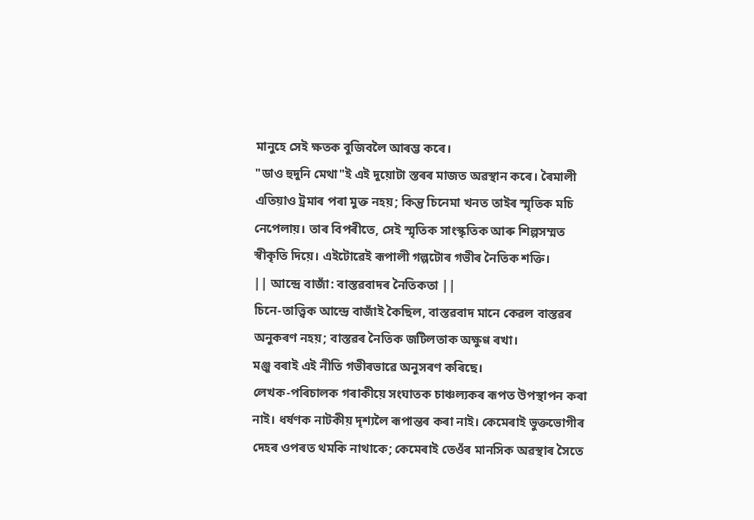মানুহে সেই ক্ষতক বুজিবলৈ আৰম্ভ কৰে।
"ডাও হুদুনি মেথা"ই এই দুয়োটা স্তৰৰ মাজত অৱস্থান কৰে। ৰৈমালী এতিয়াও ট্ৰমাৰ পৰা মুক্ত নহয়; কিন্তু চিনেমা খনত তাইৰ স্মৃতিক মচি নেপেলায়। তাৰ বিপৰীতে, সেই স্মৃতিক সাংস্কৃতিক আৰু শিল্পসম্মত স্বীকৃতি দিয়ে। এইটোৱেই ৰূপালী গল্পটোৰ গভীৰ নৈতিক শক্তি।
|| আন্দ্ৰে বাজাঁ: বাস্তৱবাদৰ নৈতিকতা ||
চিনে-তাত্ত্বিক আন্দ্ৰে বাজাঁই কৈছিল, বাস্তৱবাদ মানে কেৱল বাস্তৱৰ অনুকৰণ নহয়; বাস্তৱৰ নৈতিক জটিলতাক অক্ষুণ্ণ ৰখা।
মঞ্জু বৰাই এই নীতি গভীৰভাৱে অনুসৰণ কৰিছে।
লেখক-পৰিচালক গৰাকীয়ে সংঘাতক চাঞ্চল্যকৰ ৰূপত উপস্থাপন কৰা নাই। ধৰ্ষণক নাটকীয় দৃশ্যলৈ ৰূপান্তৰ কৰা নাই। কেমেৰাই ভুক্তভোগীৰ দেহৰ ওপৰত থমকি নাথাকে; কেমেৰাই তেওঁৰ মানসিক অৱস্থাৰ সৈতে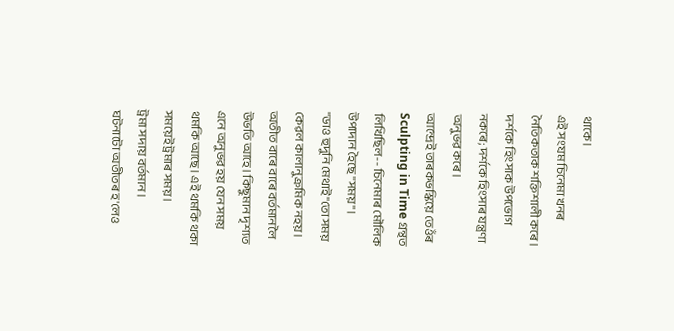থাকে।
এই সংযম চিনেমা খনৰ নৈতিকতাক শক্তিশালী কৰে। দৰ্শকে হিংসাক উপভোগ নকৰে; দৰ্শকে হিংসাৰ যন্ত্ৰণা অনুভৱ কৰে।
আন্দ্ৰেই তাৰকভস্কিয়ে তেওঁৰ Sculpting in Time গ্ৰন্থত লিখিছিল-- চিনেমাৰ মৌলিক উপাদান হৈছে "সময়"।
"ডাও হুদুনি মেথাই"তো সময় কেৱল কালানুক্ৰমিক নহয়। অতীত বাৰে বাৰে বৰ্তমানলৈ উভতি আহে। কিছুমান দৃশ্যত এনে অনুভৱ হয় যেন সময় থমকি আছে। এই থমকি থকা সময়েই ট্ৰমাৰ সময়।
ট্ৰমা সদায় বৰ্তমান।
ঘটনাটো অতীতৰ হ'লেও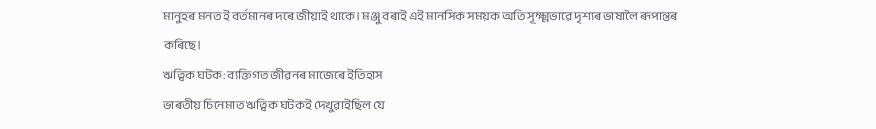মানুহৰ মনত ই বৰ্তমানৰ দৰে জীয়াই থাকে। মঞ্জু বৰাই এই মানসিক সময়ক অতি সূক্ষ্মভাৱে দৃশ্যৰ ভাষালৈ ৰূপান্তৰ কৰিছে।
ঋত্বিক ঘটক: ব্যক্তিগত জীৱনৰ মাজেৰে ইতিহাস
ভাৰতীয় চিনেমাত ঋত্বিক ঘটকই দেখুৱাইছিল যে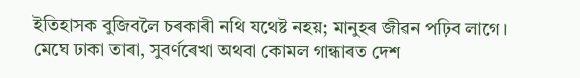ইতিহাসক বুজিবলৈ চৰকাৰী নথি যথেষ্ট নহয়; মানুহৰ জীৱন পঢ়িব লাগে।
মেঘে ঢাকা তাৰা, সুবৰ্ণৰেখা অথবা কোমল গান্ধাৰত দেশ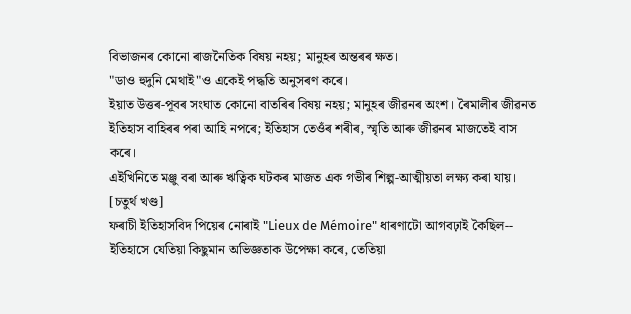বিভাজনৰ কোনো ৰাজনৈতিক বিষয় নহয়; মানুহৰ অন্তৰৰ ক্ষত।
"ডাও হুদুনি মেথাই"ও একেই পদ্ধতি অনুসৰণ কৰে।
ইয়াত উত্তৰ-পূবৰ সংঘাত কোনো বাতৰিৰ বিষয় নহয়; মানুহৰ জীৱনৰ অংশ। ৰৈমালীৰ জীৱনত ইতিহাস বাহিৰৰ পৰা আহি নপৰে; ইতিহাস তেওঁৰ শৰীৰ, স্মৃতি আৰু জীৱনৰ মাজতেই বাস কৰে।
এইখিনিতে মঞ্জু বৰা আৰু ঋত্বিক ঘটকৰ মাজত এক গভীৰ শিল্প-আত্মীয়তা লক্ষ্য কৰা যায়।
[চতুৰ্থ খণ্ড]
ফৰাচী ইতিহাসবিদ পিয়েৰ নোৰাই "Lieux de Mémoire" ধাৰণাটো আগবঢ়াই কৈছিল-- ইতিহাসে যেতিয়া কিছুমান অভিজ্ঞতাক উপেক্ষা কৰে, তেতিয়া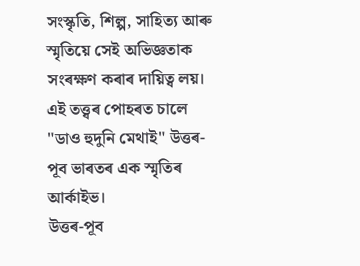সংস্কৃতি, শিল্প, সাহিত্য আৰু স্মৃতিয়ে সেই অভিজ্ঞতাক সংৰক্ষণ কৰাৰ দায়িত্ব লয়। এই তত্ত্বৰ পোহৰত চালে "ডাও হুদুনি মেথাই" উত্তৰ-পূব ভাৰতৰ এক স্মৃতিৰ আৰ্কাইভ।
উত্তৰ-পূব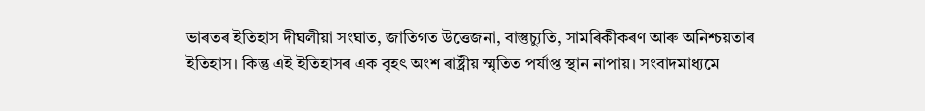ভাৰতৰ ইতিহাস দীঘলীয়া সংঘাত, জাতিগত উত্তেজনা, বাস্তুচ্যুতি, সামৰিকীকৰণ আৰু অনিশ্চয়তাৰ ইতিহাস। কিন্তু এই ইতিহাসৰ এক বৃহৎ অংশ ৰাষ্ট্ৰীয় স্মৃতিত পৰ্যাপ্ত স্থান নাপায়। সংবাদমাধ্যমে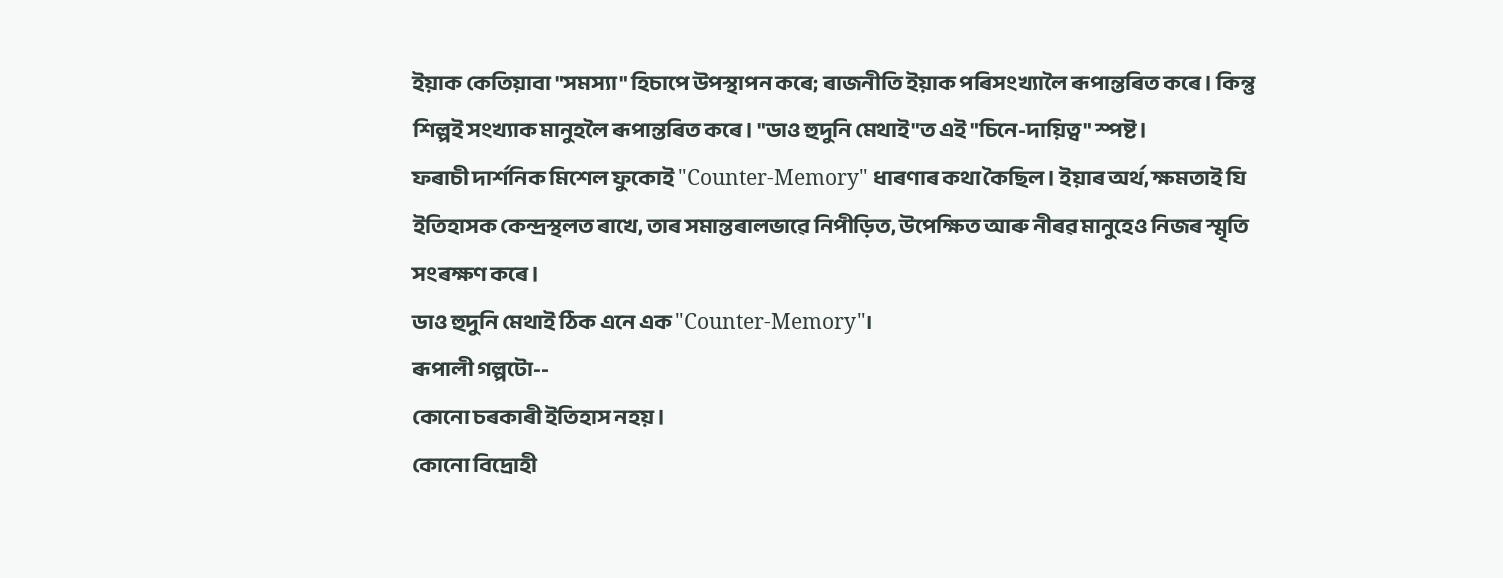ইয়াক কেতিয়াবা "সমস্যা" হিচাপে উপস্থাপন কৰে; ৰাজনীতি ইয়াক পৰিসংখ্যালৈ ৰূপান্তৰিত কৰে। কিন্তু শিল্পই সংখ্যাক মানুহলৈ ৰূপান্তৰিত কৰে। "ডাও হুদুনি মেথাই"ত এই "চিনে-দায়িত্ব" স্পষ্ট।
ফৰাচী দাৰ্শনিক মিশেল ফুকোই "Counter-Memory" ধাৰণাৰ কথা কৈছিল। ইয়াৰ অৰ্থ, ক্ষমতাই যি ইতিহাসক কেন্দ্ৰস্থলত ৰাখে, তাৰ সমান্তৰালভাৱে নিপীড়িত, উপেক্ষিত আৰু নীৰৱ মানুহেও নিজৰ স্মৃতি সংৰক্ষণ কৰে।
ডাও হুদুনি মেথাই ঠিক এনে এক "Counter-Memory"।
ৰূপালী গল্পটো--
কোনো চৰকাৰী ইতিহাস নহয়।
কোনো বিদ্ৰোহী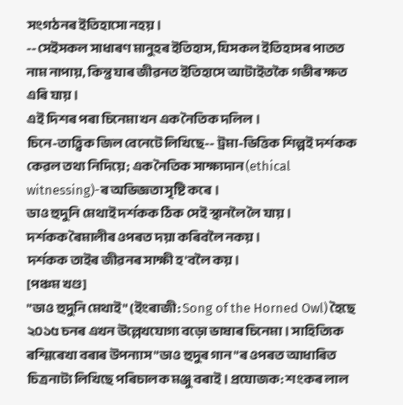সংগঠনৰ ইতিহাসো নহয়।
--সেইসকল সাধাৰণ মানুহৰ ইতিহাস, যিসকল ইতিহাসৰ পাতত নাম নাপায়, কিন্তু যাৰ জীৱনত ইতিহাসে আটাইতকৈ গভীৰ ক্ষত এৰি যায়।
এই দিশৰ পৰা চিনেমা খন এক নৈতিক দলিল।
চিনে-তাত্ত্বিক জিল বেনেটে লিখিছে-- ট্ৰমা-ভিত্তিক শিল্পই দৰ্শকক কেৱল তথ্য নিদিয়ে; এক নৈতিক সাক্ষ্যদান (ethical witnessing)-ৰ অভিজ্ঞতা সৃষ্টি কৰে।
ডাও হুদুনি মেথাই দৰ্শকক ঠিক সেই স্থানলৈ লৈ যায়।
দৰ্শকক ৰৈমালীৰ ওপৰত দয়া কৰিবলৈ নকয়।
দৰ্শকক তাইৰ জীৱনৰ সাক্ষী হ'বলৈ কয়।
[পঞ্চম খণ্ড]
"ডাও হুদুনি মেথাই" (ইংৰাজী: Song of the Horned Owl) হৈছে ২০১৫ চনৰ এখন উল্লেখযোগ্য বড়ো ভাষাৰ চিনেমা। সাহিত্যিক ৰশ্মিৰেখা বৰাৰ উপন্যাস "ডাও হুদুৰ গান"ৰ ওপৰত আধাৰিত চিত্ৰনাট্য লিখিছে পৰিচালক মঞ্জু বৰাই। প্ৰযোজক: শংকৰ লাল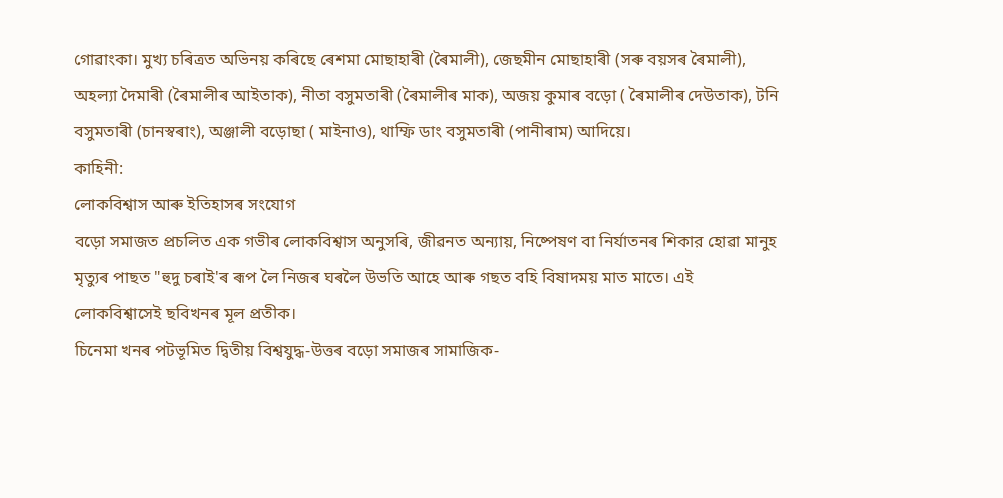গোৱাংকা। মুখ্য চৰিত্ৰত অভিনয় কৰিছে ৰেশমা মোছাহাৰী (ৰৈমালী), জেছমীন মোছাহাৰী (সৰু বয়সৰ ৰৈমালী), অহল্যা দৈমাৰী (ৰৈমালীৰ আইতাক), নীতা বসুমতাৰী (ৰৈমালীৰ মাক), অজয় কুমাৰ বড়ো ( ৰৈমালীৰ দেউতাক), টনি বসুমতাৰী (চানস্বৰাং), অঞ্জালী বড়োছা ( মাইনাও), থাম্ফি ডাং বসুমতাৰী (পানীৰাম) আদিয়ে।
কাহিনী:
লোকবিশ্বাস আৰু ইতিহাসৰ সংযোগ
বড়ো সমাজত প্ৰচলিত এক গভীৰ লোকবিশ্বাস অনুসৰি, জীৱনত অন্যায়, নিষ্পেষণ বা নিৰ্যাতনৰ শিকার হোৱা মানুহ মৃত্যুৰ পাছত "হুদু চৰাই'ৰ ৰূপ লৈ নিজৰ ঘৰলৈ উভতি আহে আৰু গছত বহি বিষাদময় মাত মাতে। এই লোকবিশ্বাসেই ছবিখনৰ মূল প্ৰতীক।
চিনেমা খনৰ পটভূমিত দ্বিতীয় বিশ্বযুদ্ধ-উত্তৰ বড়ো সমাজৰ সামাজিক-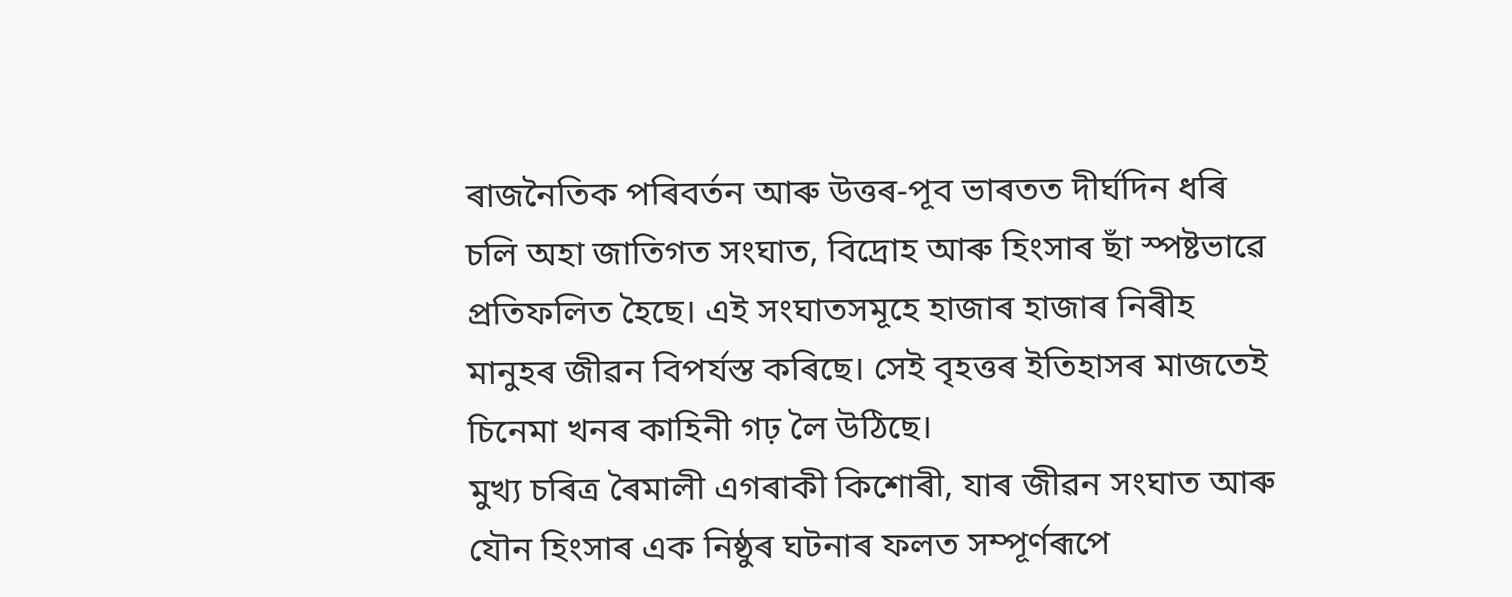ৰাজনৈতিক পৰিবৰ্তন আৰু উত্তৰ-পূব ভাৰতত দীৰ্ঘদিন ধৰি চলি অহা জাতিগত সংঘাত, বিদ্ৰোহ আৰু হিংসাৰ ছাঁ স্পষ্টভাৱে প্ৰতিফলিত হৈছে। এই সংঘাতসমূহে হাজাৰ হাজাৰ নিৰীহ মানুহৰ জীৱন বিপৰ্যস্ত কৰিছে। সেই বৃহত্তৰ ইতিহাসৰ মাজতেই চিনেমা খনৰ কাহিনী গঢ় লৈ উঠিছে।
মুখ্য চৰিত্ৰ ৰৈমালী এগৰাকী কিশোৰী, যাৰ জীৱন সংঘাত আৰু যৌন হিংসাৰ এক নিষ্ঠুৰ ঘটনাৰ ফলত সম্পূৰ্ণৰূপে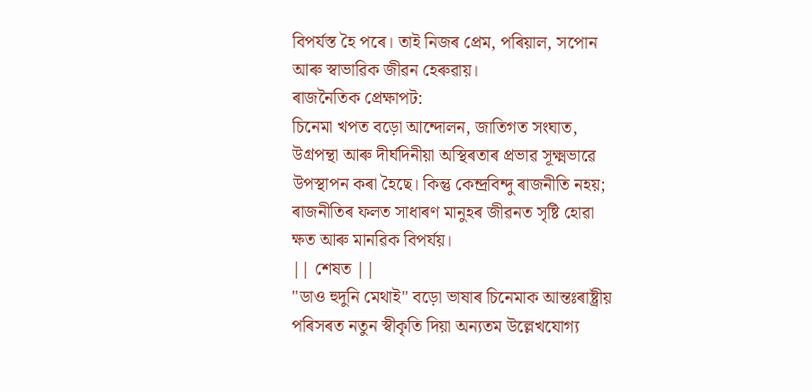বিপৰ্যস্ত হৈ পৰে। তাই নিজৰ প্ৰেম, পৰিয়াল, সপোন আৰু স্বাভাৱিক জীৱন হেৰুৱায়।
ৰাজনৈতিক প্ৰেক্ষাপট:
চিনেমা খপত বড়ো আন্দোলন, জাতিগত সংঘাত, উগ্ৰপন্থা আৰু দীৰ্ঘদিনীয়া অস্থিৰতাৰ প্ৰভাৱ সূক্ষ্মভাৱে উপস্থাপন কৰা হৈছে। কিন্তু কেন্দ্ৰবিন্দু ৰাজনীতি নহয়; ৰাজনীতিৰ ফলত সাধাৰণ মানুহৰ জীৱনত সৃষ্টি হোৱা ক্ষত আৰু মানৱিক বিপৰ্যয়।
|| শেষত ||
"ডাও হুদুনি মেথাই" বড়ো ভাষাৰ চিনেমাক আন্তঃৰাষ্ট্ৰীয় পৰিসৰত নতুন স্বীকৃতি দিয়া অন্যতম উল্লেখযোগ্য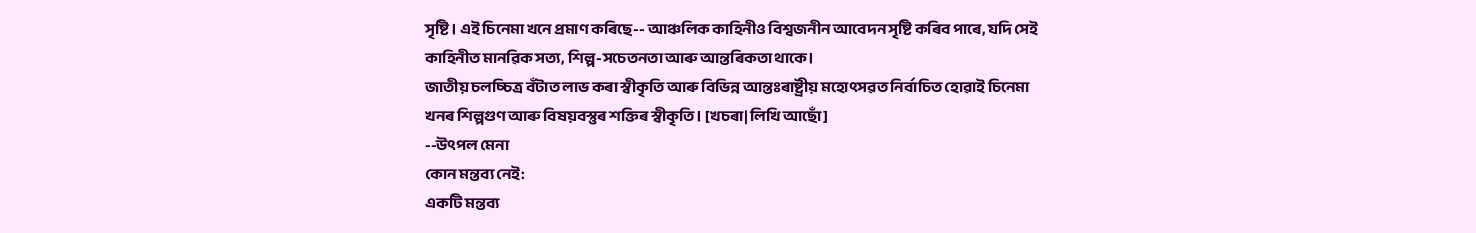সৃষ্টি। এই চিনেমা খনে প্ৰমাণ কৰিছে-- আঞ্চলিক কাহিনীও বিশ্বজনীন আবেদন সৃষ্টি কৰিব পাৰে, যদি সেই কাহিনীত মানৱিক সত্য, শিল্প-সচেতনতা আৰু আন্তৰিকতা থাকে।
জাতীয় চলচ্চিত্ৰ বঁটাত লাভ কৰা স্বীকৃতি আৰু বিভিন্ন আন্তঃৰাষ্ট্ৰীয় মহোৎসৱত নিৰ্বাচিত হোৱাই চিনেমা খনৰ শিল্পগুণ আৰু বিষয়বস্তুৰ শক্তিৰ স্বীকৃতি। [খচৰা| লিখি আছোঁ]
--উৎপল মেনা
কোন মন্তব্য নেই:
একটি মন্তব্য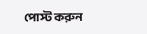পোস্ট করুন